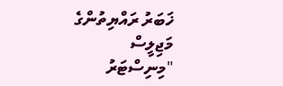ޚަބަރު ރައްޔިތުންގެ މަޖިލީސް
"މިނިސްޓަރު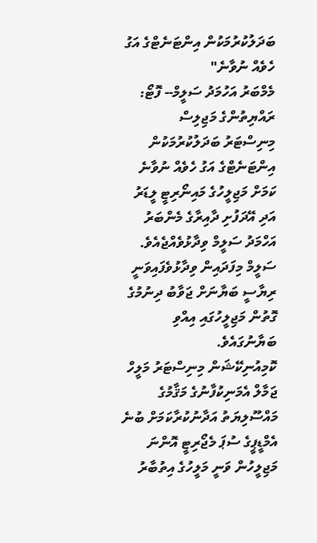ބަދަލުކުރުމަކުން އިންޓަނެޓްގެ އަގު ހެވެއް ނުވާނެ"
މެމްބަރު އަހުމަދު ސަލީމް-- ފޮޓޯ: ރައްޔިތުންގެ މަޖިލިސް
މިނިސްޓަރު ބަދަލުކުރުމަކުން އިންޓަނެޓްގެ އަގު ހެވެއް ނުވާނެ ކަމަށް މަޖިލީހުގެ މައިނޯރިޓީ ލީޑަރު އަދި އޭދަފުށި ދާއިރާގެ މެންބަރު އަހްމަދު ސަލީމް ވިދާޅުވެއްޖެއެވެ.
ސަލީމް މިފަދައިން ވިދާޅުވެފައިވަނީ ރިޔާސީ ބަޔާނަށް ޖަވާބު ދިނުމުގެ ގޮތުން މަޖިލީހުގައި އިއްވި ބަޔާނުގައެވެ.
ކޮމިއުނިކޭޝަން މިނިސްޓަރު މަލީހް ޖަމާލް އެމަނިކުފާނުގެ މަޤާމުގެ މައްސޫލިޔަތު އަދާނުކުރާކަމަށް ބުނެ އެމްޑީޕީގެ ސުޕަ މެޖޯރިޓީ އޮންނަ މަޖިލީހުން ވަނީ މަލީހުގެ އިތުބާރު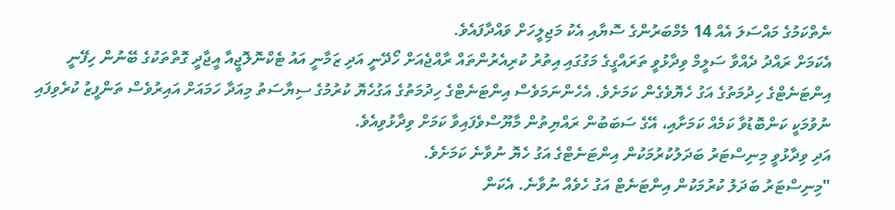ނެތްކަމުގެ މައްސަލަ އެއް 14 މެމްބަރުންގެ ސޮޔާއި އެކު މަޖިލީހަށް ވައްދާފައެވެ.
އެކަމަށް ރައްދު ދެއްވާ ސަލީމް ވިދާޅުވީ ތަރައްގީގެ މަގުގައި އިތުރު ކުރިއެރުންތައް ރާއްޖެއަށް ހޯދޭނީ އަދި ޒަމާނީ އައު ޓެކްނޮލޮޖީއާ އީޖާދީ ގޮތްތަކުގެ ބޭނުން ހިފޭނީ އިންޓަނެޓްގެ ހިދުމަތުގެ އަގު ހެޔޮވެގެން ކަމަށެވެ. އެހެންނަމަވެސް އިންޓަނެޓްގެ ހިދުމަތުގެ އަގުހެޔޮ ކުރުމުގެ ސިޔާސަތު މިއަދާ ހަމައަށް އައިރުވެސް ތަންފީޒު ކުރެވިފައި ނުވުމަކީ ކަންބޮޑުވާ ކަމެއް ކަމަށާއި، އޭގެ ސަބަބުން ރައްޔިތުން މާޔޫސްވެފައިވާ ކަމަށް ވިދާޅުވިއެވެ.
އަދި ވިދާޅުވީ މިނިސްޓަރު ބަދަލުކުރުމަކުން އިންޓަނެޓްގެ އަގު ހެޔޮ ނުވާނެ ކަމަށެވެ.
"މިނިސްޓަރު ބަދަލު ކުރުމަކުން އިންޓަނެޓް އަގު ހެވެއް ނުވާނެ. އެކަން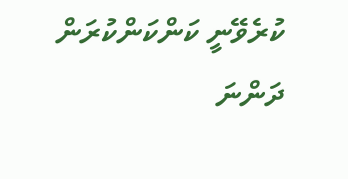ކުރެވޭނީ ކަންކަންކުރަން ދަންނަ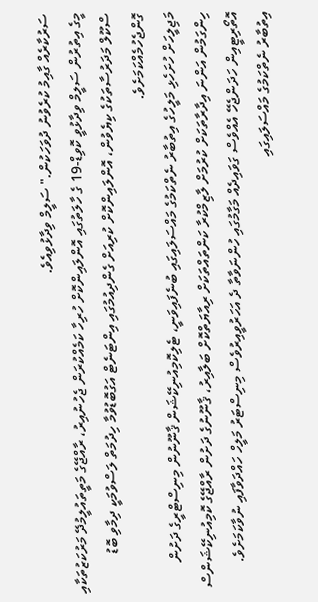ސަރުކާރެއް ގާއިމު ކުރެވުނު ދުވަހަކުން." ސަލީމް ވިދާޅުވިއެވެ.
މީގެ އިތުރުން ސަލީމް ވިދާޅުވީ ކޮވިޑް-19 ގެ ހާލަތުގައި އޮންލައިންކޮށް ހުރިހާ ކަމެއްކުރަން ޖެހުނުއިރު، ރާއްޖޭގެ މަތީތައުލީމުދޭ މަރުކަޒުތަކާއި ސްކޫލް މަދަރުސާތަކުގެ ކިޔެވުން، އޮންލައިންކޮށް ކުރިއަށް ގެންދިއުމުގައި އިންޓަނެޓް އަގުބޮޑުވުމާ ހިދުމަތް ލަސްވުމަކީ ދިމާވި ބޮޑު ގޮންޖެހުމެއްކަމަށެވެ.
މަޖިލީހަށް ހުށަހެޅި މަލީހުގެ އިތުބާރު ނެތްކަމުގެ މައްސަލައިގައި ބުނެފައިވަނީ، ޓެލިކޮމިއުނިކޭޝަން ޤާނޫނުން މިނިސްޓްރީގެ ދަށުން ހިންގަމުން އަންނަ އިދާރާތަކަށް ކުރުމަށް ލާޒިމްކުރާ ކަންތައްތަކަށް ރިއާޔަތްކޮށް ބަލާއިރު، ޤާނޫނުގެ ދަށުން ރާއްޖޭގެ ކޮމިއުނިކޭޝަންސް އޮތޯރިޓީއިން ހަދަންޖެހޭ އެއްވެސް ގަވައިދެއް މަގާމުގައި ހުންނަވާތާ ދެ އަހަރުވީއިރުވެސް މިނިސްޓަރު މަލީހް ހައްދަވާފައި ނުވާކަމަށެވެ.
އިތުބާރު ނެތްކަމުގެ މައްސަލައިގައި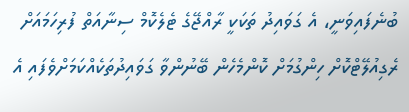ބުނެފައިވަނީ، އެ ގަވައިދު ތަކަކީ ރާއްޖޭގެ ޓެލެކޮމް ސިނާއަތް ފުރިހަމައަށް ރެގިއުލޭޓްކޮށް ހިންގުމަށް ކޮންމެހެން ބޭނުންވާ ގަވައިދުތަކެއްކަމަށްވެފައި އެ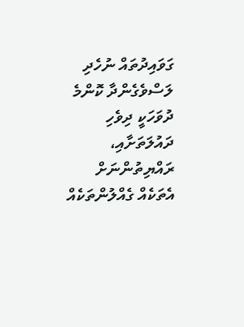ގަވައިދުތައް ނުހެދި ލަސްވެގެންދާ ކޮންމެ ދުވަހަކީ ދިވެހި ދައުލަތަށާއި، ރައްޔިތުންނަށް އެތަކެއް ގެއްލުންތަކެއް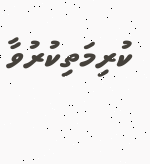ކުރިމަތިކުރުވާ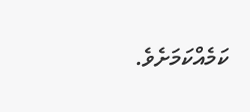ކަމެއްކަމަށެވެ.